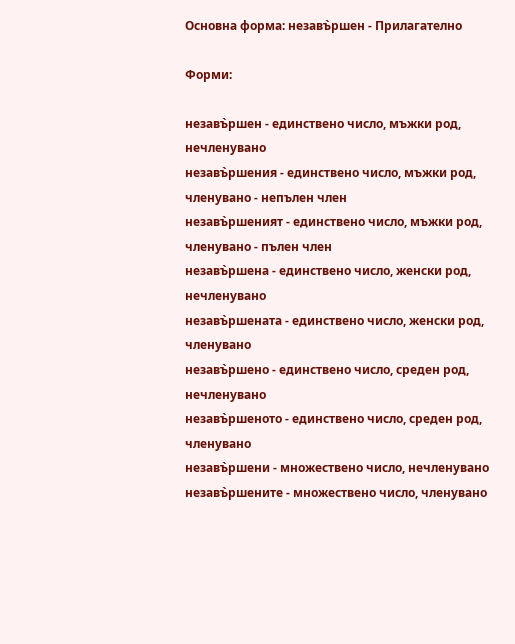Основна форма: незавъ̀ршен - Прилагателно

Форми:

незавъ̀ршен - единствено число, мъжки род, нечленувано
незавъ̀ршения - единствено число, мъжки род, членувано - непълен член
незавъ̀ршеният - единствено число, мъжки род, членувано - пълен член
незавъ̀ршена - единствено число, женски род, нечленувано
незавъ̀ршената - единствено число, женски род, членувано
незавъ̀ршено - единствено число, среден род, нечленувано
незавъ̀ршеното - единствено число, среден род, членувано
незавъ̀ршени - множествено число, нечленувано
незавъ̀ршените - множествено число, членувано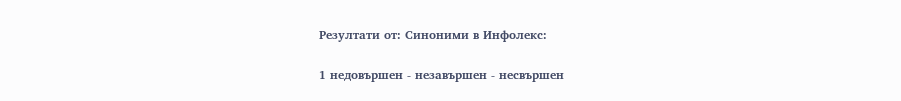Резултати от: Синоними в Инфолекс:

1 недовършен - незавършен - несвършен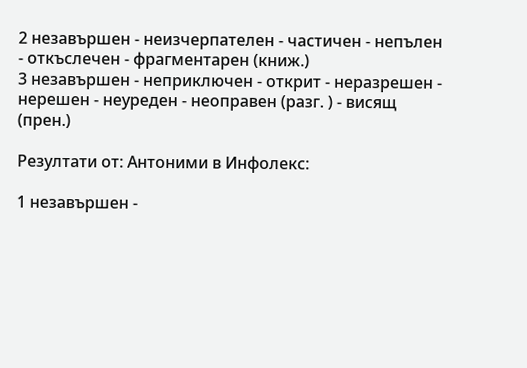2 незавършен - неизчерпателен - частичен - непълен - откъслечен - фрагментарен (книж.)
3 незавършен - неприключен - открит - неразрешен - нерешен - неуреден - неоправен (разг. ) - висящ (прен.)

Резултати от: Антоними в Инфолекс:

1 незавършен -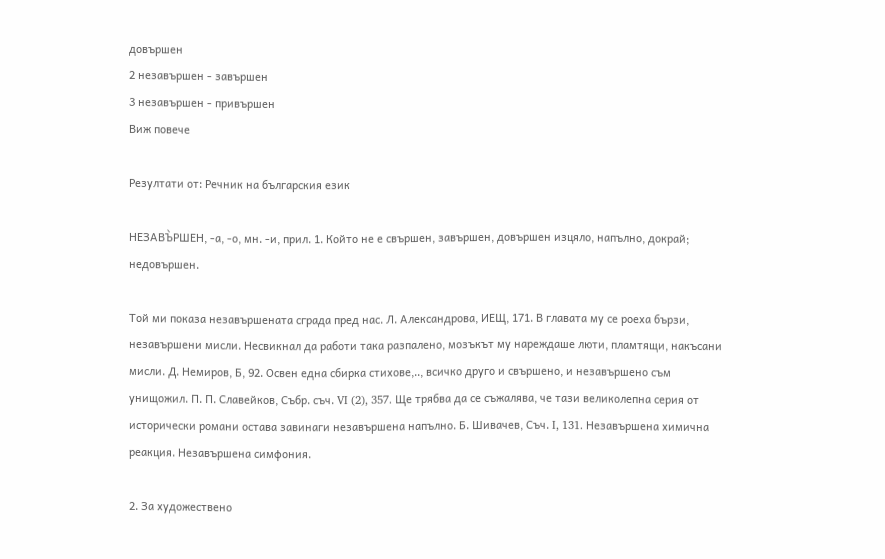довършен
2 незавършен - завършен
3 незавършен - привършен
Виж повече

Резултати от: Речник на българския език

НЕЗАВЪ̀РШЕН, -а, -о, мн. -и, прил. 1. Който не е свършен, завършен, довършен изцяло, напълно, докрай; недовършен.

Той ми показа незавършената сграда пред нас. Л. Александрова, ИЕЩ, 171. В главата му се роеха бързи, незавършени мисли. Несвикнал да работи така разпалено, мозъкът му нареждаше люти, пламтящи, накъсани мисли. Д. Немиров, Б, 92. Освен една сбирка стихове,.., всичко друго и свършено, и незавършено съм унищожил. П. П. Славейков, Събр. съч. VI (2), 357. Ще трябва да се съжалява, че тази великолепна серия от исторически романи остава завинаги незавършена напълно. Б. Шивачев, Съч. I, 131. Незавършена химична реакция. Незавършена симфония.

2. За художествено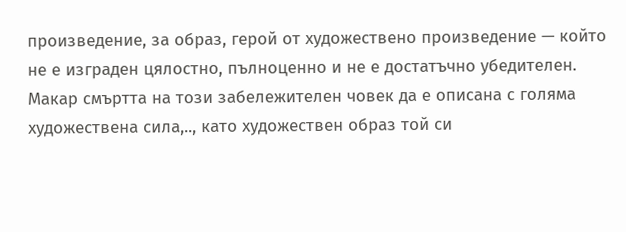произведение, за образ, герой от художествено произведение — който не е изграден цялостно, пълноценно и не е достатъчно убедителен. Макар смъртта на този забележителен човек да е описана с голяма художествена сила,.., като художествен образ той си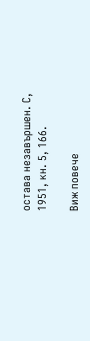остава незавършен. С, 1951, кн. 5, 166.

Виж повече